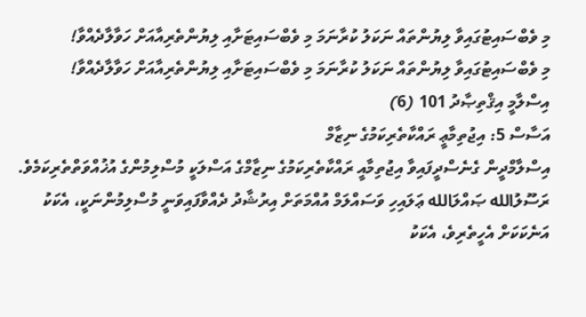މި ވެބްސައިޓުގައިވާ ލިޔުންތައް ނަކަލު ކުރާނަމަ މި ވެބްސައިޓަށާއި ލިޔުންތެރިއާއަށް ހަވާލާދެއްވާ!
މި ވެބްސައިޓުގައިވާ ލިޔުންތައް ނަކަލު ކުރާނަމަ މި ވެބްސައިޓަށާއި ލިޔުންތެރިއާއަށް ހަވާލާދެއްވާ!
އިސްލާމީ އިޤްތިޞާދު 101 (6)
އަސާސް 5: އިޖުތިމާޢީ ރައްކާތެރިކަމުގެ ނިޒާމް
އިސްލާމްދީން ގެނެސްދީފައިވާ އިޖުތިމާއީ ރައްކާތެރިކަމުގެ ނިޒާމްގެ އަސްލަކީ މުސްލިމުންގެ އުޚުއްވަތްތެރިކަމެވެ.
ރަސޫލުالله ޞައްލަالله ޢަލައިހި ވަސައްލަމް އުއްމަތަށް އިރުޝާދު ދެއްވާފައިވަނީ މުސްލިމުންނަކީ، އެކަކު އަނެކަކަށް އެހީތެރިވެ، އެކަކު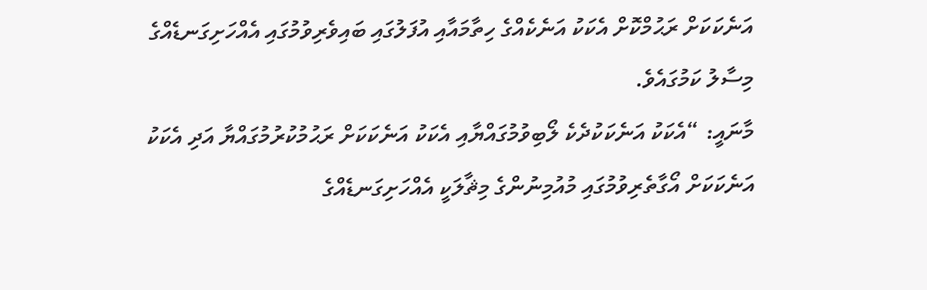އަނެކަކަށް ރަޙުމްކޮށް އެކަކު އަނެކެއްގެ ހިތާމައާއި އުފަލުގައި ބައިވެރިވުމުގައި އެއްހަށިގަނޑެއްގެ މިސާލު ކަމުގައެވެ.
މާނައީ: “އެކަކު އަނެކަކުދެކެ ލޯބިވުމުގައްޔާއި އެކަކު އަނެކަކަށް ރަޙުމުކުރުމުގައްޔާ އަދި އެކަކު އަނެކަކަށް އޯގާތެރިވުމުގައި މުއުމިނުންގެ މިޘާލަކީ އެއްހަށިގަނޑެއްގެ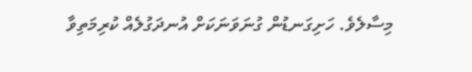މިސާލެވެ. ހަށިގަނޑުން ގުނަވަނަކަށް އުނދަގުލެއް ކުރިމަތިވާ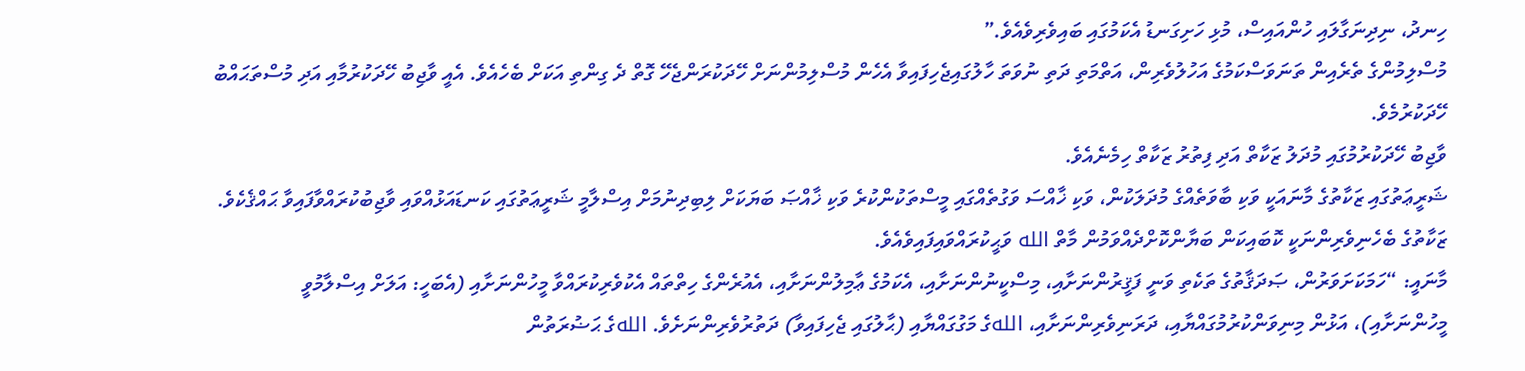ހިނދު، ނިދިނަގާލައި ހުންއައިސް، މުޅި ހަށިގަނޑު އެކަމުގައި ބައިވެރިވެއެވެ.”
މުސްލިމުންގެ ތެރެއިން ތަނަވަސްކަމުގެ އަހުލުވެރިން، އަތްމަތި ދަތި ނުވަތަ ހާލުގައިޖެހިފައިވާ އެހެން މުސްލިމުންނަށް ހޭދަކުރަންޖެހޭ ގޮތް ދެ ގިންތި އަކަށް ބެހެއެވެ. އެއީ ވާޖިބު ހޭދަކުރުމާއި އަދި މުސްތަޙައްބު ހޭދަކުރުމެވެ.
ވާޖިބު ހޭދަކުރުމުގައި މުދަލު ޒަކާތް އަދި ފިތުރު ޒަކާތް ހިމެނެއެވެ.
ޝަރީޢަތުގައި ޒަކާތުގެ މާނައަކީ ވަކި ބާވަތެއްގެ މުދަލަކުން، ވަކި ޚާއްސަ ވަގުތެއްގައި މީސްތަކުންކުރެ ވަކި ޚާއްޞަ ބަޔަކަށް ލިބިދިނުމަށް އިސްލާމީ ޝަރީޢަތުގައި ކަނޑައަޅުއްވައި ވާޖިބުކުރައްވާފައިވާ ޙައްޤެކެވެ.
ޒަކާތުގެ ބެހެނިވެރިންނަކީ ކޮބައިކަން ބަޔާންކޮށްދެއްވަމުން މާތް الله ވަޙީކުރައްވައިފައިވެއެވެ.
މާނައީ: “ހަމަކަށަވަރުން، ޞަދަޤާތުގެ ތަކެތި ވަނީ ފަޤީރުންނަށާއި، މިސްކީނުންނަށާއި، އެކަމުގެ ޢާމިލުންނަށާއި، އެއުރެންގެ ހިތްތައް އެކުވެރިކުރައްވާ މީހުންނަށާއި (އެބަހީ: އަލަށް އިސްލާމުވީ މީހުންނަށާއި)، އަޅުން މިނިވަންކުރުމުގައްޔާއި، ދަރަނިވެރިންނަށާއި، اللهގެ މަގުގައްޔާއި (ޙާލުގައި ޖެހިފައިވާ) ދަތުރުވެރިންނަށެވެ. اللهގެ ޙަޟުރަތުން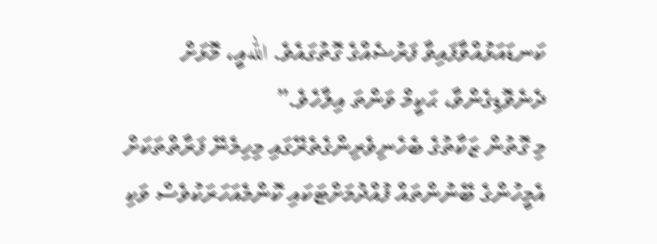ކަނޑައަޅުއްވާފައިވާ ފަރުޟެއްގެ ގޮތުގައެވެ. اللهއީ، މޮޅަށް ދެނެވޮޑިގެންވާ، ޙަކީމް ވަންތަ އިލާހެވެ.”
މި ގޮތުން ޒަކާތުގެ ބެހެނިވެރިންގެތެރޭގައި މިހިމެނޭ ފަރާތްތަކަށް އެމީހުންގެ ބޭނުންތައް ފުއްދުމަށްޓަކައި ކޮންމެއަހަރަކުވެސް ވަކި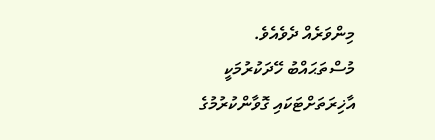މިންވަރެއް ދެވެއެވެ.
މުސްތަޙައްބު ހޭދަކުރުމަކީ އާޚިރަތަށްޓަކައި ގޮވާންކުރުމުގެ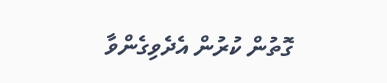ގޮތުން ކުރުން އެދެވިގެންވާ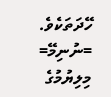ހޭދަތަކެވެ.
=ނުނިމޭ=
މިލިޔުމުގެ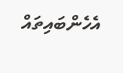އެހެންބައިތައް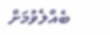ބެއްލެވުމަށް